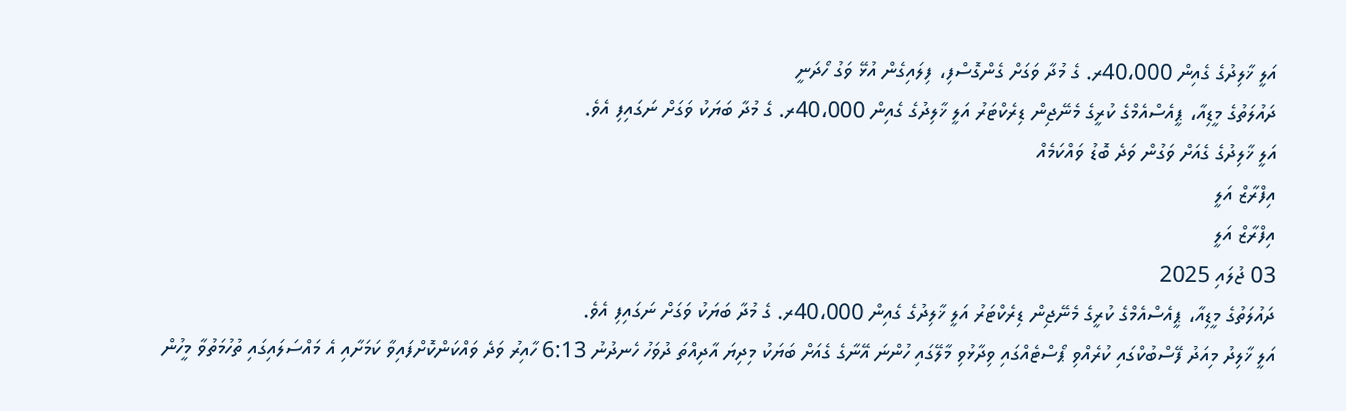އަލީ ޚާލިދުގެ ގެއިން 40،000ރ. ގެ މުދާ ވަގަށް ގެންގޮސްފި، ފިލައިގެން އުޅޭ ވަގު ހޯދަނީ
ދައުލަތުގެ މީޑިއާ، ޕީއެސްއެމްގެ ކުރީގެ މެނޭޖިން ޑިރެކްޓަރު އަލީ ޚާލިދުގެ ގެއިން 40،000ރ. ގެ މުދާ ބަޔަކު ވަގަށް ނަގައިފި އެވެ.
އަލީ ޚާލިދުގެ ގެއަށް ވަގުން ވަދެ ބޮޑު ވައްކަމެއް
އިފްރާޒް އަލީ
އިފްރާޒް އަލީ
03 ޖުލައި 2025
ދައުލަތުގެ މީޑިއާ، ޕީއެސްއެމްގެ ކުރީގެ މެނޭޖިން ޑިރެކްޓަރު އަލީ ޚާލިދުގެ ގެއިން 40،000ރ. ގެ މުދާ ބަޔަކު ވަގަށް ނަގައިފި އެވެ.
އަލީ ޚާލިދު މިއަދު ފޭސްބުކްގައި ކުރެއްވި ޕޯސްޓެއްގައި ވިދާޅުވި މާލޭގައި ހުންނަ އޭނާގެ ގެއަށް ބަޔަކު މިދިޔަ އާދިއްތަ ދުވަހު ހެނދުނު 6:13 ހާއިރު ވަދެ ވައްކަންކޮށްފައިވާ ކަމަށާއި އެ މައްސަލައިގައި ތުހުމަތުވާ މީހުން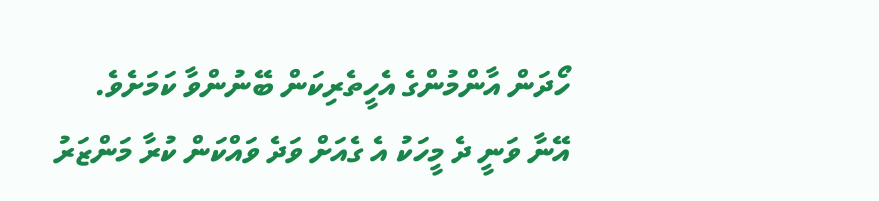ހޯދަން އާންމުންގެ އެހީތެރިކަން ބޭނުންވާ ކަމަށެވެ.
އޭނާ ވަނީ ދެ މީހަކު އެ ގެއަށް ވަދެ ވައްކަން ކުރާ މަންޒަރު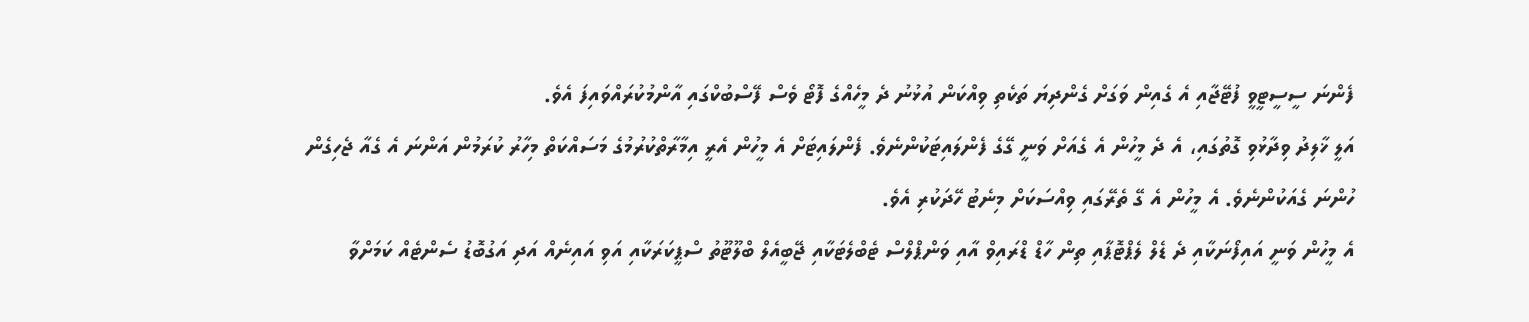ފެންނަ ސީސީޓީވީ ފުޓޭޖާއި އެ ގެއިން ވަގަށް ގެންދިޔަ ތަކެތި ވިއްކަން އުޅުނު ދެ މީހެއްގެ ފޮޓޯ ވެސް ފޭސްބުކްގައި އާންމުކުރައްވައިފަ އެވެ.
އަލީ ޚާލިދު ވިދާޅުވި ގޮތުގައި، އެ ދެ މީހުން އެ ގެއަށް ވަނީ ގޭގެ ފެންލައިޓަކުންނެވެ. ފެންލައިޓަށް އެ މީހުން އެރީ އިމާރާތްކުރުމުގެ މަސައްކަތް މިހާރު ކުރަމުން އަންނަ އެ ގެއާ ޖެހިގެން ހުންނަ ގެއަކުންނެވެ. އެ މީހުން އެ ގޭ ތެރޭގައި ވިއްސަކަށް މިނެޓު ހޭދަކުރި އެވެ.
އެ މީހުން ވަނީ އައިފޯނަކާއި ދެ ޑެލް ލެޕްޓޮޕާއި ތިން ހާޑް ޑްރައިވް އާއި ވަންޕްލްސް ޓެބްލެޓަކާއި ޖޭބީއެލް ބްލޫޓޫތު ސްޕީކަރަކާއި އަވި އައިނެއް އަދި އަގުބޮޑު ސެންޓެއް ކަމަށްވާ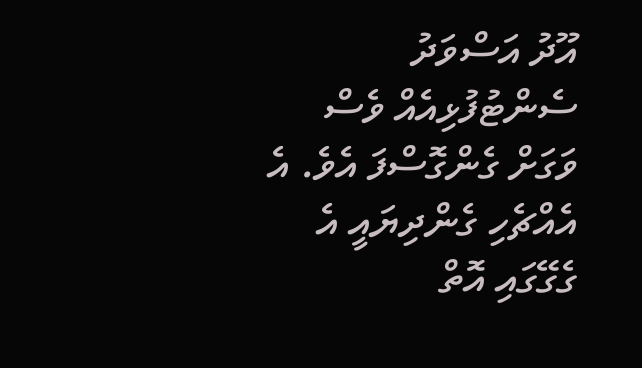އޫދު އަސްވަދު ސެންޓުފުޅިއެއް ވެސް ވަގަށް ގެންގޮސްފަ އެވެ. އެ އެއްޗެހި ގެންދިޔައީ އެ ގެގޭގައި އޮތް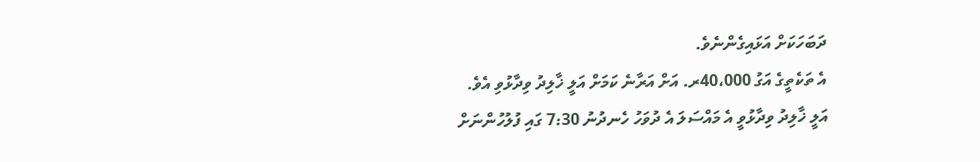ދަބަހަކަށް އަޅައިގެންނެވެ.
އެ ތަކެތީގެ އަގު 40،000ރ. އަށް އަރާނެ ކަމަށް އަލީ ޚާލިދު ވިދާޅުވި އެވެ.
އަލީ ޚާލިދު ވިދާޅުވީ އެ މައްސަލަ އެ ދުވަހު ހެނދުނު 7:30 ގައި ފުލުހުންނަށް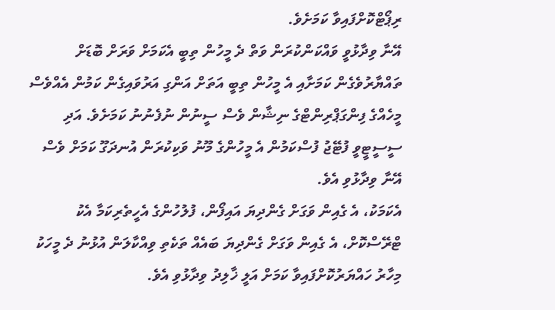ރިޕޯޓްކޮށްފައިވާ ކަމަށެވެ.
އޭނާ ވިދާޅުވީ ވައްކަންކުރަން ވަތް ދެ މީހުން ތިބީ އެކަމަށް ވަރަށް ބޮޑަށް ތައްޔާރުވެގެން ކަމަށާއި އެ މީހުން ތިބީ އަތަށް އަންގި އަރުވައިގެން ކަމުން އެއްވެސް މީހެއްގެ ފިންގަޕްރިންޓްގެ ނިޝާން ވެސް ސީނުން ނުފެނުނު ކަމަށެވެ. އަދި ސީސީޓީވީ ފުޓޭޖު ފުސްކަމުން އެ މީހުންގެ މޫނު ވަކިކުރަން އުނދަގޫ ކަމަށް ވެސް އޭނާ ވިދާޅުވި އެވެ.
އެކަމަކު، އެ ގެއިން ވަގަށް ގެންދިޔަ އައިފޯން، ފުލުހުންގެ އެހީތެރިކަމާ އެކު ޓްރޭސްކޮށް، އެ ގެއިން ވަގަށް ގެންދިޔަ ބައެއް ތަކެތި ވިއްކާލަން އުޅުނު ދެ މީހަކު މިހާރު ހައްޔަރުކޮށްފައިވާ ކަމަށް އަލީ ޚާލިދު ވިދާޅުވި އެވެ.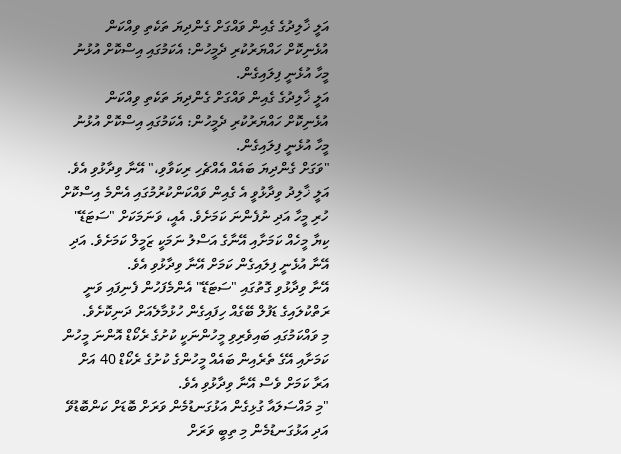އަލީ ޚާލިދުގެ ގެއިން ވައްގަށް ގެންދިޔަ ތަކެތި ވިއްކަން އުޅެނިކޮށް ހައްޔަރުކުރި ދެމީހުން: އެކަމުގައި އިސްކޮށް އުޅުނު މީހާ އުޅެނީ ފިލައިގެން.
އަލީ ޚާލިދުގެ ގެއިން ވައްގަށް ގެންދިޔަ ތަކެތި ވިއްކަން އުޅެނިކޮށް ހައްޔަރުކުރި ދެމީހުން: އެކަމުގައި އިސްކޮށް އުޅުނު މީހާ އުޅެނީ ފިލައިގެން.
"ވަގަށް ގެންދިޔަ ބައެއް އެއްޗެހި ރިކަވާވި،" އޭނާ ވިދާޅުވި އެވެ.
އަލީ ޚާލިދު ވިދާޅުވީ އެ ގެއިން ވައްކަންކުރުމުގައި އެންމެ އިސްކޮށް ހުރި މީހާ އަދި ނުފެންނަ ކަމަށެވެ. އެއީ، ވަނަމަކަށް "ސަޓަޑޭ" ކިޔާ މީހެއް ކަމަށާއި އޭނާގެ އަސްލު ނަމަކީ ޒަމީލް ކަމަށެވެ. އަދި އޭނާ އުޅެނީ ފިލައިގެން ކަމަށް އޭނާ ވިދާޅުވި އެވެ.
އޭނާ ވިދާޅުވި ގޮތުގައި "ސަޓަޑޭ" އެންމެފަހުން ފެނިފައި ވަނީ ރަތްކުލައިގެ ޑަފުލް ބޭގެއް ހިފައިގެން ހުޅުމާލެއަށް ދަނިކޮށެވެ.
މި ވައްކަމުގައި ބައިވެރިވި މީހުންނަކީ ކުށުގެ ރެކޯޑް އޮންނަ މީހުން ކަމަށާއި އޭގެ ތެރެއިން ބައެއް މީހުންގެ ކުށުގެ ރެކޯޑް 40 އަށް އަރާ ކަމަށް ވެސް އޭނާ ވިދާޅުވި އެވެ.
"މި މައްސަލައާ ގުޅިގެން އަޅުގަނޑުމެން ވަރަށް ބޮޑަށް ކަންބޮޑުވޭ އަދި އަޅުގަނޑުމެން މި ތިބީ ވަރަށް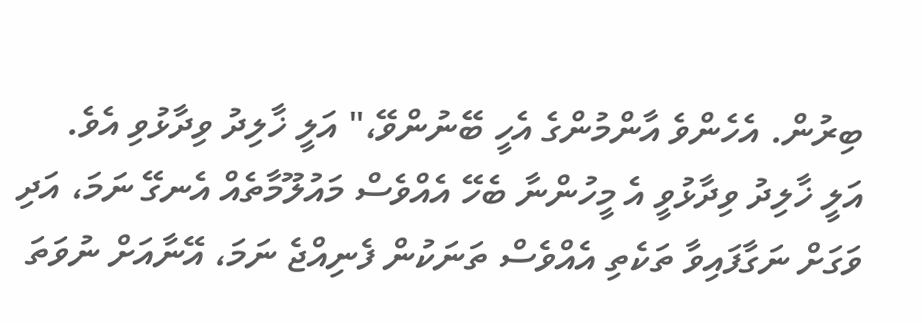ބިރުން. އެހެންވެ އާންމުންގެ އެހީ ބޭނުންވޭ،" އަލީ ޚާލިދު ވިދާޅުވި އެވެ.
އަލީ ޚާލިދު ވިދާޅުވީ އެ މީހުންނާ ބެހޭ އެއްވެސް މައުލޫމާތެއް އެނގޭ ނަމަ، އަދި ވަގަށް ނަގާފައިވާ ތަކެތި އެއްވެސް ތަނަކުން ފެނިއްޖެ ނަމަ، އޭނާއަށް ނުވަތަ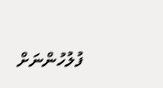ފުލުހުންނަށް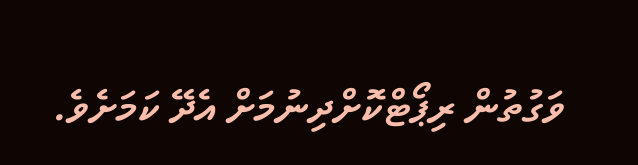ވަގުތުން ރިޕޯޓްކޮށްދިނުމަށް އެދޭ ކަމަށެވެ.